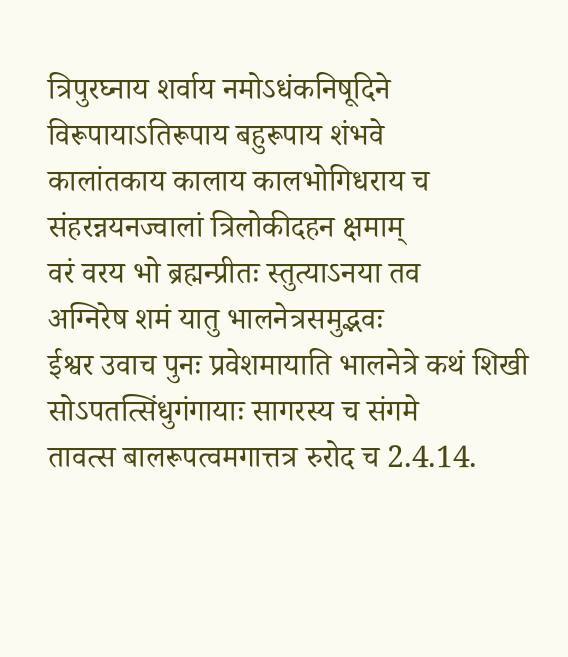त्रिपुरघ्नाय शर्वाय नमोऽधंकनिषूदिने
विरूपायाऽतिरूपाय बहुरूपाय शंभवे
कालांतकाय कालाय कालभोगिधराय च
संहरन्नयनज्वालां त्रिलोकीदहन क्षमाम्
वरं वरय भो ब्रह्मन्प्रीतः स्तुत्याऽनया तव
अग्निरेष शमं यातु भालनेत्रसमुद्भवः
ईश्वर उवाच पुनः प्रवेशमायाति भालनेत्रे कथं शिखी
सोऽपतत्सिंधुगंगायाः सागरस्य च संगमे
तावत्स बालरूपत्वमगात्तत्र रुरोद च 2.4.14.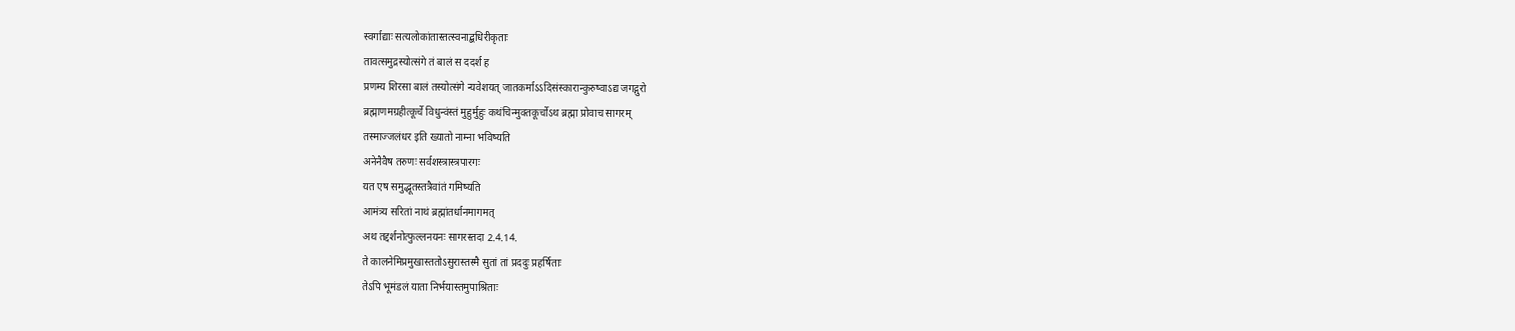स्वर्गाद्याः सत्यलोकांतास्तत्स्वनाद्बधिरीकृताः
तावत्समुद्रस्योत्संगे तं बालं स ददर्श ह
प्रणम्य शिरसा बालं तस्योत्संगे न्यवेशयत् जातकर्माऽऽदिसंस्कारान्कुरुष्वाऽद्य जगद्गुरो
ब्रह्माणमग्रहीत्कूर्चे विधुन्वंस्तं मुहुर्मुहुः कथंचिन्मुक्तकूर्चोऽथ ब्रह्मा प्रोवाच सागरम्
तस्माज्जलंधर इति ख्यातो नाम्ना भविष्यति
अनेनैवैष तरुणः सर्वशस्त्रास्त्रपारगः
यत एष समुद्भूतस्तत्रैवांतं गमिष्यति
आमंत्र्य सरितां नाथं ब्रह्मांतर्धानमागमत्
अथ तद्दर्शनोत्फुल्लनयनः सागरस्तदा 2.4.14.
ते कालनेमिप्रमुखास्ततोऽसुरास्तस्मै सुतां तां प्रददुः प्रहर्षिताः
तेऽपि भूमंडलं याता निर्भयास्तमुपाश्रिताः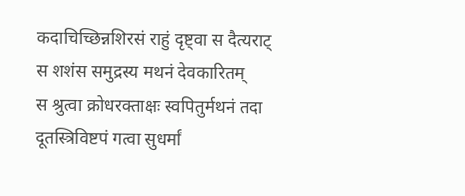कदाचिच्छिन्नशिरसं राहुं दृष्ट्वा स दैत्यराट्
स शशंस समुद्रस्य मथनं देवकारितम्
स श्रुत्वा क्रोधरक्ताक्षः स्वपितुर्मथनं तदा
दूतस्त्रिविष्टपं गत्वा सुधर्मां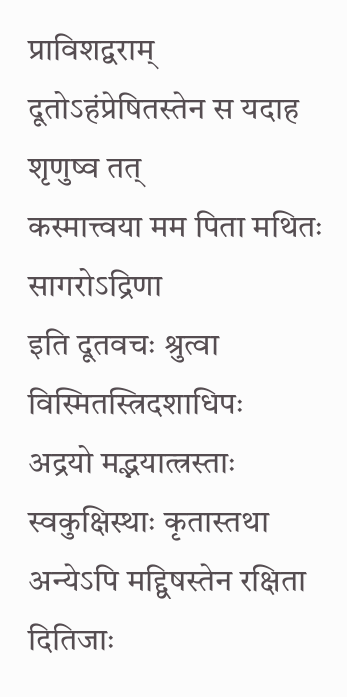प्राविशद्वराम्
दूतोऽहंप्रेषितस्तेन स यदाह शृणुष्व तत्
कस्मात्त्वया मम पिता मथितः सागरोऽद्रिणा
इति दूतवचः श्रुत्वा विस्मितस्त्रिदशाधिपः
अद्रयो मद्भयात्त्रस्ताः स्वकुक्षिस्थाः कृतास्तथा
अन्येऽपि मद्द्विषस्तेन रक्षिता दितिजाः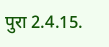पुरा 2.4.15.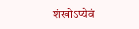शंखोऽप्येवं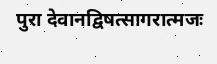पुरा देवानद्विषत्सागरात्मजः